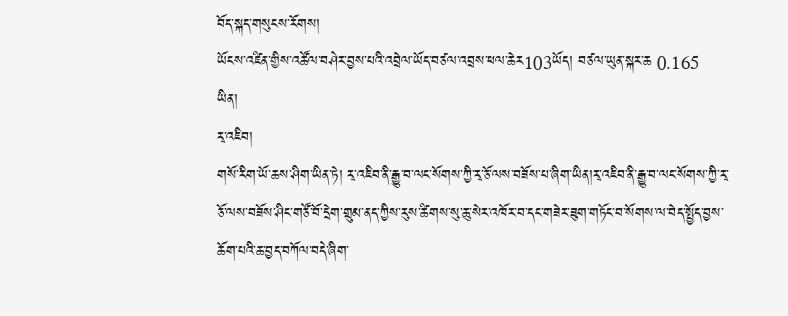བོད་སྐད་གསུངས་རོགས།
ཡོངས་འཛིན་གྱིས་འཚོལ་བཤེར་བྱས་པའི་འབྲེལ་ཡོད་བཙལ་འབྲས་ཕལ་ཆེར103ཡོད། བཙལ་ཡུན་སྐར་ཆ 0.165
ཡིན།
རྭ་འཇིབ།
གསོ་རིག་ཡོ་ཆས་ཤིག་ཡིན་ཏེ། རྭ་འཇིབ་ནི་རྒྱུ་བ་ལང་སོགས་ཀྱི་རྭ་ཅོ་ལས་བཟོས་པ་ཞིག་ཡིན།རྭ་འཇིབ་ནི་རྒྱུ་བ་ལང་སོགས་ཀྱི་རྭ་ཅོ་ལས་བཟོས་ཤིང་གཙོ་བོ་དྲེག་གྲུམ་ནད་ཀྱིས་རུས་ཚིགས་སུ་ཆུ་སེར་འཁོར་བ་དང་གཟེར་ཟུག་གཏོང་བ་སོགས་ལ་བེད་སྤྱོད་བྱས་ཆོག་པའི་ཆ་བྱད་བཀོལ་བདེ་ཞིག་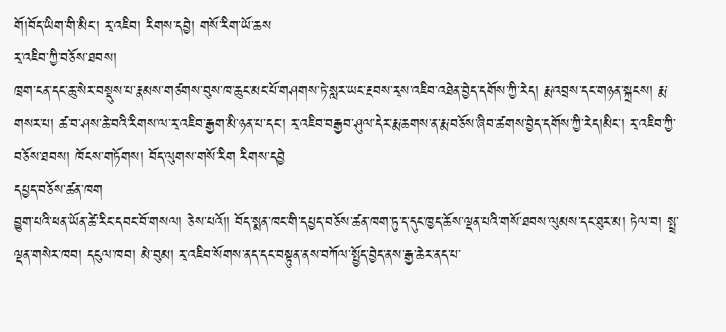གོ།བོད་ཡིག་གི་མིང་། རྭ་འཇིབ། རིགས་དབྱེ། གསོ་རིག་ཡོ་ཆས
རྭ་འཇིབ་ཀྱི་བཅོས་ཐབས།
ཁྲག་ངན་དང་ཆུ་སེར་བསྡུས་པ་རྣམས་གཙགས་བུས་ཁ་ཆུང་མང་པོ་གཤགས་ཏེ་སླར་ཡང་རྔབས་རྭས་འཇིབ་འཐེན་བྱེད་དགོས་ཀྱི་རེད། རྨ་འབྲས་དང་གཉན་སྐྲངས། རྨ་གསར་པ། ཚ་བ་ཤས་ཆེ་བའི་རིགས་ལ་རྭ་འཇིབ་རྒྱག་མི་ཉན་པ་དང་། རྭ་འཇིབ་བརྒྱབ་ཤུལ་དེར་རྨ་ཆགས་ན་རྨ་བཅོས་ཞིབ་ཚགས་བྱེད་དགོས་ཀྱི་རེད།མིང་། རྭ་འཇིབ་ཀྱི་བཅོས་ཐབས། ཁོངས་གཏོགས། བོད་ལུགས་གསོ་རིག རིགས་དབྱེ
དཔྱད་བཅོས་ཚན་ཁག
བྱུག་པའི་ཕན་ཡོན་ཚེ་རིང་དབང་བོ་གསལ། ཅེས་པའོ།། བོད་སྨན་ཁང་གི་དཔྱད་བཅོས་ཚན་ཁག་ཏུ་ད་དུང་ཁྱད་ཆོས་ལྡན་པའི་གསོ་ཐབས་ལུམས་དང་ཐུར་མ། ཏེལ་བ། སྤྲ་ལྡན་གསེར་ཁབ། དངུལ་ཁབ། མེ་བུམ། རྭ་འཇིབ་སོགས་ནད་དང་བསྟུན་ནས་བཀོལ་སྤྱོད་བྱེད་ནས་རྒྱ་ཆེར་ནད་པ་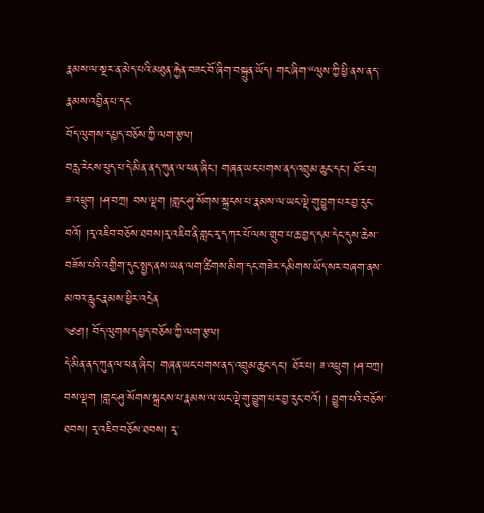རྣམས་ལ་སྔར་ན་མེད་པའི་མཐུན་རྐྱེན་བཟང་བོ་ཞིག་བསྐྲུན་ཡོད། གང་ཞིག་“ལུས་ཀྱི་ཕྱི་ནས་ནད་རྣམས་འབྱིན་པ་དང
བོད་ལུགས་དཔྱད་བཅོས་ཀྱི་ལག་རྩལ།
བརླ་རེངས་ཕུད་པ་དེ་མིན་ནད་ཀུན་ལ་ཕན་ཞིང་། གཞན་ཡང་པགས་ནད་འབྲུམ་ཆུང་དང་། ཐོར་པ། ཟ་འཕྲུག །ཤ་བཀྲ། བས་ལྡག །གླང་ཤུ་སོགས་སྐྲངས་པ་རྣམས་ལ་ཡང་ལྡེ་གུ་བྱུག་པར་བྱ་རུང་བའོ། །རྭ་འཇིབ་བཅོས་ཐབས།རྭ་འཇིབ་ནི་གླང་རྭ་དཀར་པོ་ལས་གྲུབ་པ་ཆ་བྱད་དམ་དེང་དུས་ཆེས་བཟོས་པའི་འགྱིག་དུང་སྤྱད་ནས་ཡན་ལག་ཚིགས་མིག་དང་གཟེར་དམིགས་ཡོད་སར་བཞག་ནས་མཁའ་རླུང་རྣམས་ཕྱིར་འདྲེན
༄༅།། བོད་ལུགས་དཔྱད་བཅོས་ཀྱི་ལག་རྩལ།
དེ་མིན་ནད་ཀུན་ལ་ཕན་ཞིང་། གཞན་ཡང་པགས་ནད་འབྲུམ་ཆུང་དང་། ཐོར་པ། ཟ་འཕྲུག །ཤ་བཀྲ། བས་ལྡག །གླང་ཤུ་སོགས་སྐྲངས་པ་རྣམས་ལ་ཡང་ལྡེ་གུ་བྱུག་པར་བྱ་རུང་བའོ། ། བྱུག་པའི་བཅོས་ཐབས། རྭ་འཇིབ་བཅོས་ཐབས། རྭ་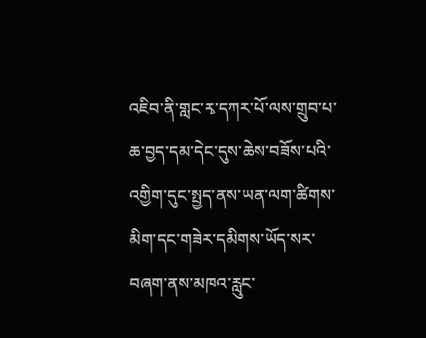འཇིབ་ནི་གླང་རྭ་དཀར་པོ་ལས་གྲུབ་པ་ཆ་བྱད་དམ་དེང་དུས་ཆེས་བཟོས་པའི་འགྱིག་དུང་སྤྱད་ནས་ཡན་ལག་ཚིགས་མིག་དང་གཟེར་དམིགས་ཡོད་སར་བཞག་ནས་མཁའ་རླུང་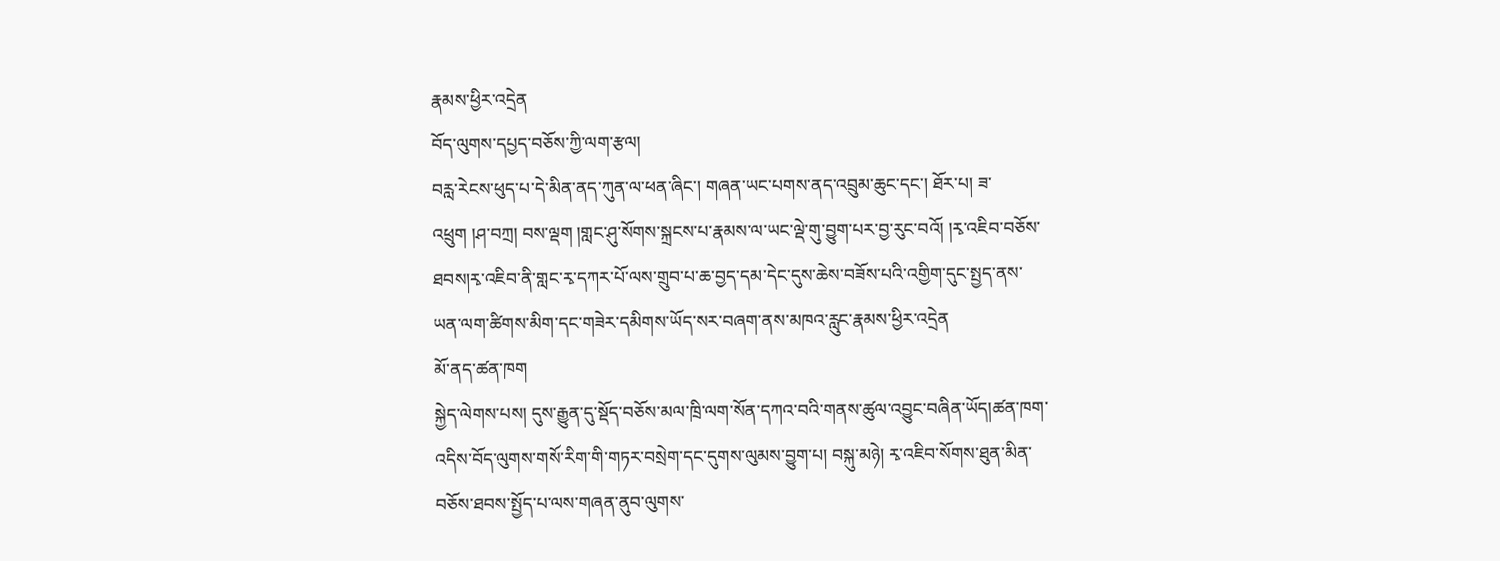རྣམས་ཕྱིར་འདྲེན
བོད་ལུགས་དཔྱད་བཅོས་ཀྱི་ལག་རྩལ།
བརླ་རེངས་ཕུད་པ་དེ་མིན་ནད་ཀུན་ལ་ཕན་ཞིང་། གཞན་ཡང་པགས་ནད་འབྲུམ་ཆུང་དང་། ཐོར་པ། ཟ་འཕྲུག །ཤ་བཀྲ། བས་ལྡག །གླང་ཤུ་སོགས་སྐྲངས་པ་རྣམས་ལ་ཡང་ལྡེ་གུ་བྱུག་པར་བྱ་རུང་བའོ། །རྭ་འཇིབ་བཅོས་ཐབས།རྭ་འཇིབ་ནི་གླང་རྭ་དཀར་པོ་ལས་གྲུབ་པ་ཆ་བྱད་དམ་དེང་དུས་ཆེས་བཟོས་པའི་འགྱིག་དུང་སྤྱད་ནས་ཡན་ལག་ཚིགས་མིག་དང་གཟེར་དམིགས་ཡོད་སར་བཞག་ནས་མཁའ་རླུང་རྣམས་ཕྱིར་འདྲེན
མོ་ནད་ཚན་ཁག
སྐྱེད་ལེགས་པས། དུས་རྒྱུན་དུ་སྡོད་བཅོས་མལ་ཁྲི་ལག་སོན་དཀའ་བའི་གནས་ཚུལ་འབྱུང་བཞིན་ཡོད།ཚན་ཁག་འདིས་བོད་ལུགས་གསོ་རིག་གི་གཏར་བསྲེག་དང་དུགས་ལུམས་བྱུག་པ། བསྐུ་མཉེ། རྭ་འཇིབ་སོགས་ཐུན་མིན་བཅོས་ཐབས་སྤྱོད་པ་ལས་གཞན་ནུབ་ལུགས་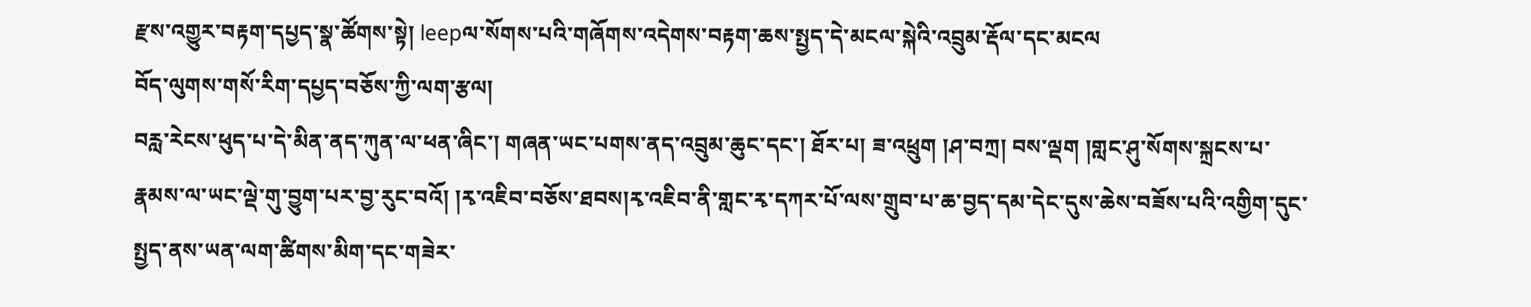རྫས་འགྱུར་བརྟག་དཔྱད་སྣ་ཚོགས་སྟེ། leepལ་སོགས་པའི་གཞོགས་འདེགས་བརྟག་ཆས་སྤྱད་དེ་མངལ་སྐེའི་འབྲུམ་རྡོལ་དང་མངལ
བོད་ལུགས་གསོ་རིག་དཔྱད་བཅོས་ཀྱི་ལག་རྩལ།
བརླ་རེངས་ཕུད་པ་དེ་མིན་ནད་ཀུན་ལ་ཕན་ཞིང་། གཞན་ཡང་པགས་ནད་འབྲུམ་ཆུང་དང་། ཐོར་པ། ཟ་འཕྲུག །ཤ་བཀྲ། བས་ལྡག །གླང་ཤུ་སོགས་སྐྲངས་པ་རྣམས་ལ་ཡང་ལྡེ་གུ་བྱུག་པར་བྱ་རུང་བའོ། །རྭ་འཇིབ་བཅོས་ཐབས།རྭ་འཇིབ་ནི་གླང་རྭ་དཀར་པོ་ལས་གྲུབ་པ་ཆ་བྱད་དམ་དེང་དུས་ཆེས་བཟོས་པའི་འགྱིག་དུང་སྤྱད་ནས་ཡན་ལག་ཚིགས་མིག་དང་གཟེར་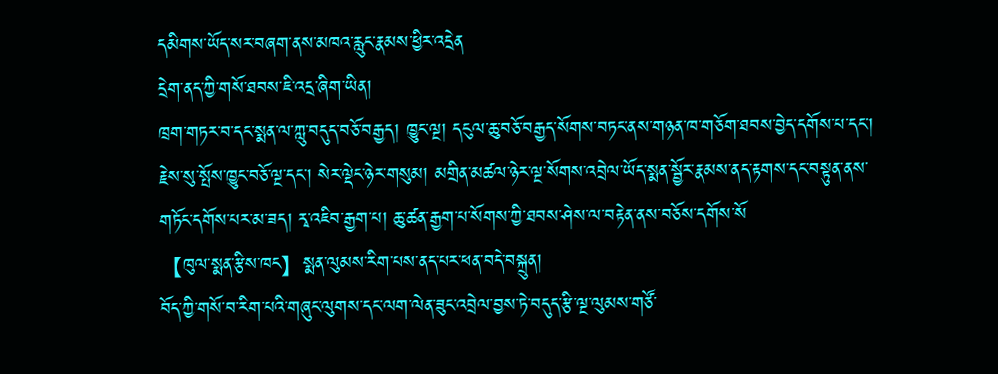དམིགས་ཡོད་སར་བཞག་ནས་མཁའ་རླུང་རྣམས་ཕྱིར་འདྲེན
དྲེག་ནད་ཀྱི་གསོ་ཐབས་ཇི་འདྲ་ཞིག་ཡིན།
ཁྲག་གཏར་བ་དང་སྨན་ལ་ཀླུ་བདུད་བཅོ་བརྒྱད། ཁྱུང་ལྔ། དངུལ་ཆུ་བཅོ་བརྒྱད་སོགས་བཏང་ནས་གཉན་ཁ་གཅོག་ཐབས་བྱེད་དགོས་པ་དང་། རྗེས་སུ་སྤོས་ཁྱུང་བཅོ་ལྔ་དང་། སེར་ལྡེང་ཉེར་གསུམ། མགྲིན་མཚལ་ཉེར་ལྔ་སོགས་འབྲེལ་ཡོད་སྨན་སྦྱོར་རྣམས་ནད་རྟགས་དང་བསྟུན་ནས་གཏོང་དགོས་པར་མ་ཟད། རྭ་འཇིབ་རྒྱག་པ། ཆུ་ཚན་རྒྱག་པ་སོགས་ཀྱི་ཐབས་ཤེས་ལ་བརྟེན་ནས་བཅོས་དགོས་སོ
【ཁུལ་སྨན་རྩིས་ཁང】སྨན་ལུམས་རིག་པས་ནད་པར་ཕན་བདེ་བསྐྲུན།
བོད་ཀྱི་གསོ་བ་རིག་པའི་གཞུང་ལུགས་དང་ལག་ལེན་ཟུང་འབྲེལ་བྱས་ཏེ་བདུད་རྩི་ལྔ་ལུམས་གཙོ་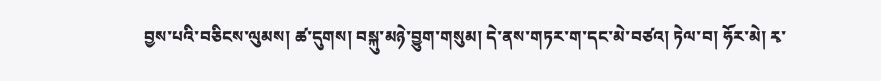བྱས་པའི་བཅིངས་ལུམས། ཚ་དུགས། བསྐུ་མཉེ་བྱུག་གསུམ། དེ་ནས་གཏར་ག་དང་མེ་བཙའ། ཏེལ་བ། ཧོར་མེ། རྭ་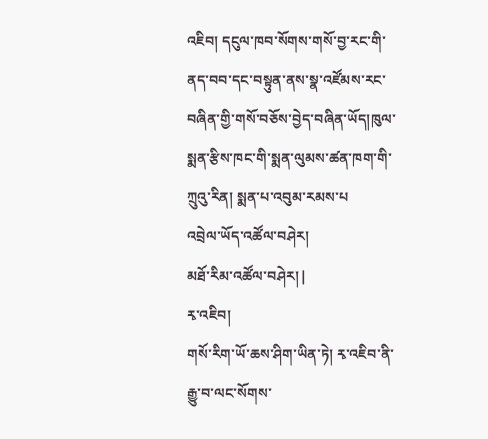འཇིབ། དངུལ་ཁབ་སོགས་གསོ་བྱ་རང་གི་ནད་བབ་དང་བསྟུན་ནས་སྣ་འཛོམས་རང་བཞིན་གྱི་གསོ་བཅོས་བྱེད་བཞིན་ཡོད།ཁུལ་སྨན་རྩིས་ཁང་གི་སྨན་ལུམས་ཚན་ཁག་གི་ཀྲུའུ་རིན། སྨན་པ་འབུམ་རམས་པ
འབྲེལ་ཡོད་འཚོལ་བཤེར།
མཐོ་རིམ་འཚོལ་བཤེར། |
རྭ་འཇིབ།
གསོ་རིག་ཡོ་ཆས་ཤིག་ཡིན་ཏེ། རྭ་འཇིབ་ནི་རྒྱུ་བ་ལང་སོགས་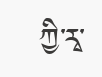ཀྱི་རྭ་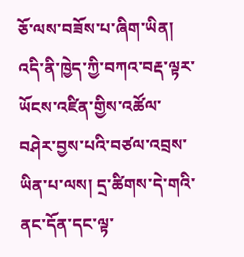ཅོ་ལས་བཟོས་པ་ཞིག་ཡིན།
འདི་ནི་ཁྱེད་ཀྱི་བཀའ་བརྡ་ལྟར་ཡོངས་འཛིན་གྱིས་འཚོལ་བཤེར་བྱས་པའི་བཙལ་འབྲས་ཡིན་པ་ལས། དྲ་ཚིགས་དེ་གའི་ནང་དོན་དང་ལྟ་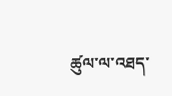ཚུལ་ལ་འཐད་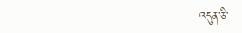འདུན་ཅི་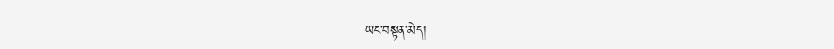ཡང་བསྟན་མེད།